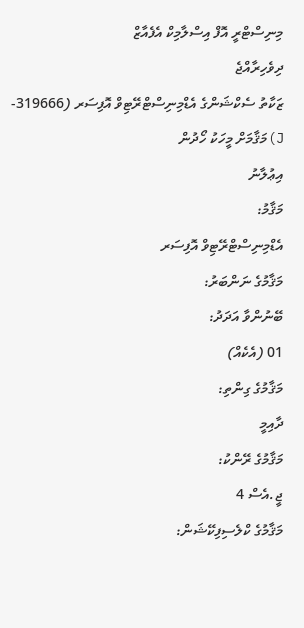މިނިސްޓްރީ އޮފް އިސްލާމިކް އެފެއާޒް
ދިވެހިރާއްޖެ
ޒަކާތު ސެކްޝަންގެ އެޑްމިނިސްޓްރޭޓިވް އޮފިސަރ (319666-J)މަޤާމަށް މީހަކު ހޯދުން
އިޢުލާނު
މަޤާމު:
އެޑްމިނިސްޓްރޭޓިވް އޮފިސަރ
މަޤާމުގެ ނަންބަރު:
ބޭނުންވާ އަދަދު:
01 (އެކެއް)
މަޤާމުގެ ގިންތި:
ދާއިމީ
މަޤާމުގެ ރޭންކު:
ޖީ.އެސް 4
މަޤާމުގެ ކްލެސިފިކޭޝަން: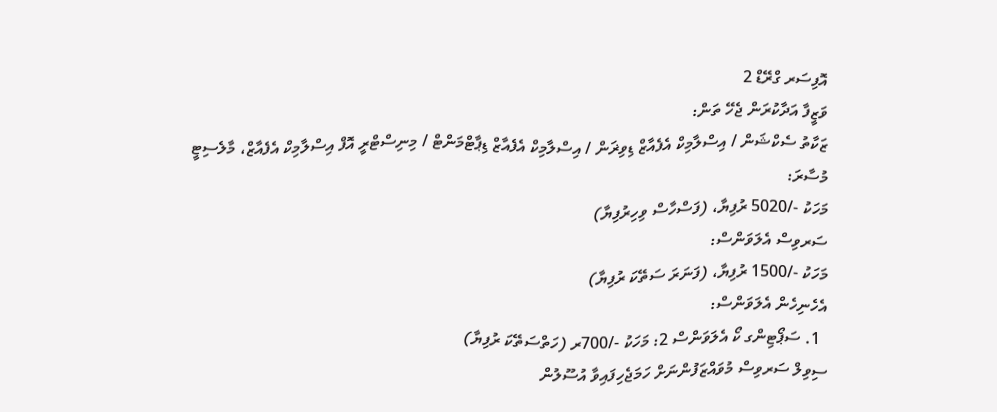އޮފިސަރ ގްރޭޑް 2
ވަޒީފާ އަދާކުރަން ޖެހޭ ތަން:
ޒަކާތު ސެކްޝަން / އިސްލާމިކް އެފެއާޒް ޑިވިޜަން / އިސްލާމިކް އެފެއާޒް ޑިޕާޓްމަންޓް / މިނިސްޓްރީ އޮފް އިސްލާމިކް އެފެއާޒް، މާލެސިޓީ
މުސާރަ:
މަހަކު -/5020 ރުފިޔާ، (ފަސްހާސް ވިހިރުފިޔާ)
ސަރވިސް އެލަވަންސް:
މަހަކު -/1500 ރުފިޔާ، (ފަނަރަ ސަތޭކަ ރުފިޔާ)
އެހެނިހެން އެލަވަންސް:
  1. ސަޕޯޓިންގ ކޯ އެލަވަންސް 2: މަހަކު -/700ރ (ހަތްސަތޭކަ ރުފިޔާ)
ސިވިލް ސަރވިސް މުވައްޒަފުންނަށް ހަމަޖެހިފައިވާ އުސޫލުން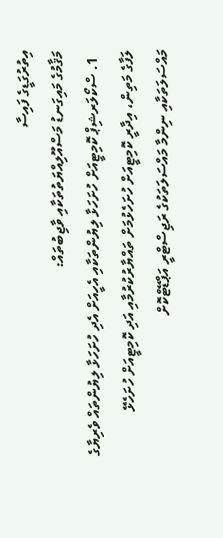އިތުރުގަޑީގެ ފައިސާ
މަޤާމުގެ މައިގަނޑު މަސްއޫލިއްޔަތުތަކާއި ވާޖިބުތައް:
  1. ސްކޯލަރޝިޕް ކޮމިޓީއަށް ހުށަހަޅާ ލިޔުންތަކާއި އެހީއަށް އެދި ހުށަހަޅާ ލިޔުންތައް ވެރިޔާގެ ލަފާގެ މަތިން، އިދާރީ ކޮމިޓީއަށް ހުށަހެޅުމަށް ތައްޔާރުކުރުމާއި އަދި ކޮމިޓީއަށް ހުށަހެޅޭ މައްސަލަތަކާއި ނިންމާ މައްސަލަތަކުގެ ރަޖިސްޓްރީ އަޕްޑޭޓްކޮށް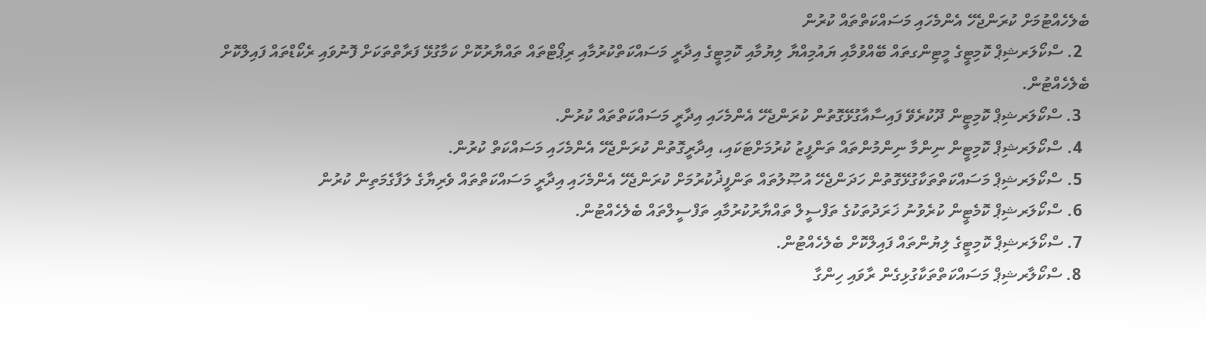ބެލެހެއްޓުމަށް ކުރަންޖެހޭ އެންމެހައި މަސައްކަތްތައް ކުރުން
  2. ސްކޯލަރޝިޕް ކޮމިޓީގެ މީޓިންގތައް ބޭއްވުމާއި ޔައުމިއްޔާ ލިޔުމާއި ކޮމިޓީގެ އިދާރީ މަސައްކަތްކުރުމާއި ރިޕޯޓްތައް ތައްޔާރުކޮށް ކަމާގުޅޭ ފަރާތްތަކަށް ފޮނުވައި ރެކޯޑްތައް ފައިލްކޮށް ބެލެހެއްޓުން.
  3. ސްކޯލަރޝިޕް ކޮމިޓީން ދޫކުރެވޭ ފައިސާއާގުޅޭގޮތުން ކުރަންޖެހޭ އެންމެހައި އިދާރީ މަސައްކަތްތައް ކުރުން.
  4. ސްކޯލަރޝިޕް ކޮމިޓީން ނިންމާ ނިންމުންތައް ތަންފީޒު ކުރުމަށްޓަކައި، އިދާރީގޮތުން ކުރަންޖެހޭ އެންމެހައި މަސައްކަތް ކުރުން.
  5. ސްކޯލަރޝިޕް މަސައްކަތްތަކާގުޅޭގޮތުން ހަދަންޖެހޭ އުޞޫލުތައް ތަންފީޛުކުރުމަށް ކުރަންޖެހޭ އެންމެހައި އިދާރީ މަސައްކަތްތައް ވެރިޔާގެ ލަފާގެމަތިން ކުރުން
  6. ސްކޯލަރޝިޕް ކޮމެޓީން ކުރެވުނު ޚަރަދުތަކުގެ ތަފްސީލް ތައްޔާރުކުރުމާއި ތަފްސީލްތައް ބެލެހެއްޓުން.
  7. ސްކޯލަރޝިޕް ކޮމިޓީގެ ލިޔުންތައް ފައިލްކޮށް ބެލެހެއްޓުން.
  8. ސްކޯލާރޝިޕް މަސައްކަތްތަކާގުޅިގެން ރާވައި ހިންގާ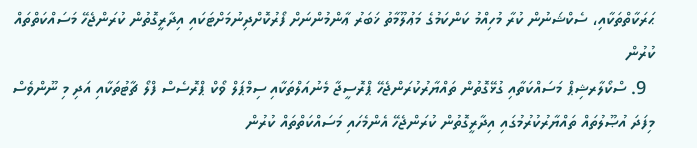ޙަރަކާތްތަކާއި، ސެކްޝަނުން ކުރާ މުހިއްމު ކަންކަމުގެ މަޢުލޫމާތު ޚަބަރު ޢާންމުންނަށް ފޯރުކޮށްދިނުމަށްޓަކައި އިދާރީގޮތުން ކުރަންޖެހޭ މަސައްކަތްތައް ކުރުން
  9. ސްކޯލާރޝިޕް މަސައްކަތާއި ގުޅޭގޮތުން ތައްޔާރުކުރަންޖެހޭ ޕްރޮސީޖާ މެނުއަލްތަކާއި ސިމްޕަލް ވޯކް ޕްރޮސެސް ފްލޯ ޗާޓުތަކާއި އަދި މި ނޫންވެސް މިފަދަ އުޞޫލުތައް ތައްޔާރުކުރުމުގައި އިދާރީގޮތުން ކުރަންޖެހޭ އެންމެހައި މަސައްކަތްތައް ކުރުން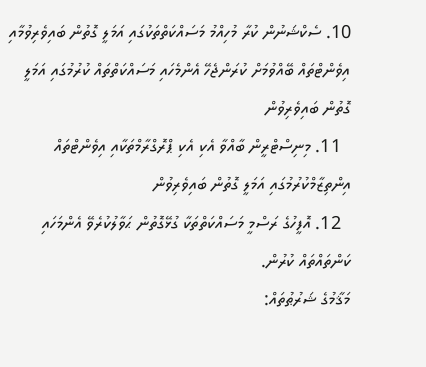10. ސެކްޝަނުން ކުރާ މުހިއްމު މަސައްކަތްތަކުގައި އަމަލީ ގޮތުން ބައިވެރިވުމާއި އިވެންޓްތައް ބޭއްވުމަށް ކުރަންޖެހޭ އެންމެހައި މަސައްކަތްތައް ކުރުމުގައި އަމަލީ ގޮތުން ބައިވެރިވުން
  11. މިނިސްޓްރީން ބާއްވާ އެކި އެކި ޕްރޮގްރާމްތަކާއި އިވެންޓްތައް އިންތިޒާމްކުރުމުގައި އަމަލީ ގޮތުން ބައިވެރިވުން
  12. އޮފީހުގެ ރަސްމީ މަސައްކަތްތަކާ ގުޅޭގޮތުން ޙަވާލުކުރެވޭ އެންމަހައި ކަންތައްތައް ކުރުން.
މަޤާމުގެ ޝަރުޠުތައް: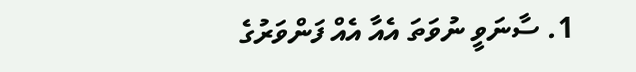1. ސާނަވީ ނުވަތަ އެއާ އެއް ފަންވަރުގެ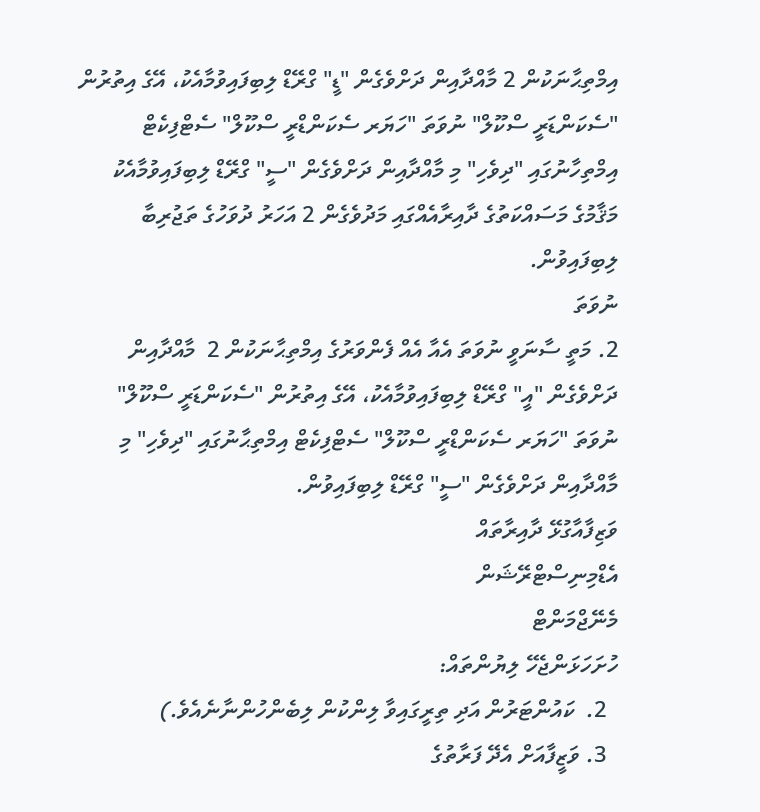އިމްތިޙާނަކުން 2 މާއްދާއިން ދަށްވެގެން "ޑީ" ގްރޭޑް ލިބިފައިވުމާއެކު، އޭގެ އިތުރުން "ސެކަންޑަރީ ސްކޫލް" ނުވަތަ "ހަޔަރ ސެކަންޑްރީ ސްކޫލް" ސެޓްފިކެޓް އިމްތިހާނުގައި "ދިވެހި" މި މާއްދާއިން ދަށްވެގެން "ސީ" ގްރޭޑް ލިބިފައިވުމާއެކު މަޤާމުގެ މަސައްކަތުގެ ދާއިރާއެއްގައި މަދުވެގެން 2 އަހަރު ދުވަހުގެ ތަޖުރިބާ ލިބިފައިވުން.
ނުވަތަ
2. މަތީ ސާނަވީ ނުވަތަ އެއާ އެއް ފެންވަރުގެ އިމްތިޙާނަކުން 2  މާއްދާއިން ދަށްވެގެން "އީ" ގްރޭޑް ލިބިފައިވުމާއެކު، އޭގެ އިތުރުން "ސެކަންޑަރީ ސްކޫލް" ނުވަތަ "ހަޔަރ ސެކަންޑްރީ ސްކޫލް" ސެޓްފިކެޓް އިމްތިޙާނުގައި "ދިވެހި" މި މާއްދާއިން ދަށްވެގެން "ސީ" ގްރޭޑް ލިބިފައިވުން.
ވަޒިފާއާގުޅޭ ދާއިރާތައް
އެޑްމިނިސްޓްރޭޝަން
މެނޭޖްމަންޓް
ހުށަހަޅަންޖެހޭ ލިޔުންތައް:
  2.  ކައުންޓަރުން އަދި ތިރީގައިވާ ލިންކުން ލިބެންހުންނާނެއެވެ.)
  3. ވަޒީފާއަށް އެދޭ ފަރާތުގެ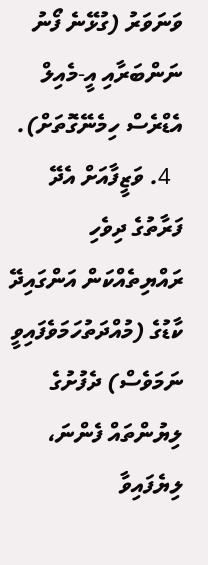ވަނަވަރު (ގުޅޭނެ ފޯނު ނަންބަރާއި އީ-މެއިލް އެޑްރެސް ހިމެނޭގޮތަށް).
  4. ވަޒީފާއަށް އެދޭ ފަރާތުގެ ދިވެހި ރައްޔިތެއްކަން އަންގައިދޭ ކާޑުގެ (މުއްދަތުހަމަވެފައިވީ ނަމަވެސް) ދެފުށުގެ ލިޔުންތައް ފެންނަ، ލިޔެފައިވާ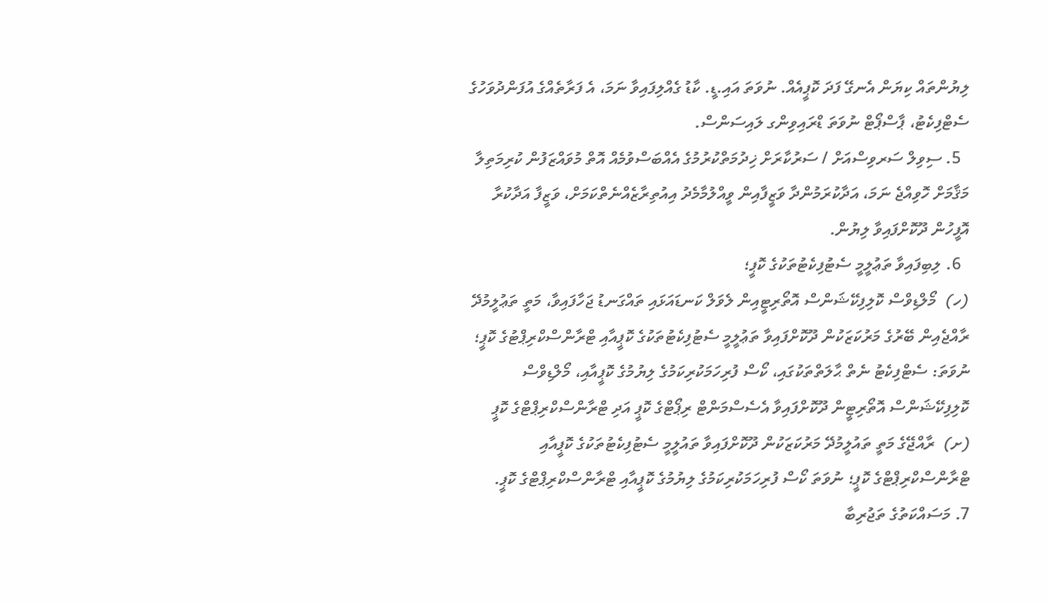ލިޔުންތައް ކިޔަން އެނގޭ ފަދަ ކޮޕީއެއް. ނުވަތަ އައި.ޑީ. ކާޑު ގެއްލިފައިވާ ނަމަ، އެ ފަރާތެއްގެ އުފަންދުވަހުގެ ސެޓްފިކެޓު، ޕާސްޕޯޓް ނުވަތަ ޑްރައިވިންގ ލައިސަންސް.
  5. ސިވިލް ސަރވިސްއަށް / ސަރުކާރަށް ޚިދުމަތްކުރުމުގެ އެއްބަސްވުމެއް އޮތް މުވައްޒަފުން ކުރިމަތިލާ މަޤާމަށް ހޮވިއްޖެ ނަމަ، އަދާކުރަމުންދާ ވަޒީފާއިން ވީއްލުމާމެދު އިއުތިރާޒެއްނެތްކަމަށް، ވަޒީފާ އަދާކުރާ އޮފީހުން ދޫކޮށްފައިވާ ލިޔުން.
  6. ލިބިފައިވާ ތަޢުލީމީ ސެޓުފިކެޓުތަކުގެ ކޮޕީ؛
(ހ)  މޯލްޑިވްސް ކޮލިފިކޭޝަންސް އޮތޯރިޓީއިން ލެވަލް ކަނޑައަޅައި ތައްގަނޑު ޖަހާފައިވާ، މަތީ ތަޢުލީމުދޭ ރާއްޖެއިން ބޭރުގެ މަރުކަޒަކުން ދޫކޮށްފައިވާ ތަޢުލީމީ ސެޓުފިކެޓުތަކުގެ ކޮޕީއާއި ޓްރާންސްކްރިޕްޓުގެ ކޮޕީ؛ ނުވަތަ: ސެޓްފިކެޓު ނެތް ޙާލަތްތަކުގައި، ކޯސް ފުރިހަމަކުރިކަމުގެ ލިޔުމުގެ ކޮޕީއާއި، މޯލްޑިވްސް ކޮލިފިކޭޝަންސް އޮތޯރިޓީން ދޫކޮށްފައިވާ އެސެސްމަންޓް ރިޕޯޓްގެ ކޮޕީ އަދި ޓްރާންސްކްރިޕްޓްގެ ކޮޕީ
(ށ)  ރާއްޖޭގެ މަތީ ތައުލީމުދޭ މަރުކަޒަކުން ދޫކޮށްފައިވާ ތައުލީމީ ސެޓުފިކެޓުތަކުގެ ކޮޕީއާއި ޓްރާންސްކްރިޕްޓްގެ ކޮޕީ؛ ނުވަތަ ކޯސް ފުރިހަމަކުރިކަމުގެ ލިޔުމުގެ ކޮޕީއާއި ޓްރާންސްކްރިޕްޓްގެ ކޮޕީ.
7. މަސައްކަތުގެ ތަޖުރިބާ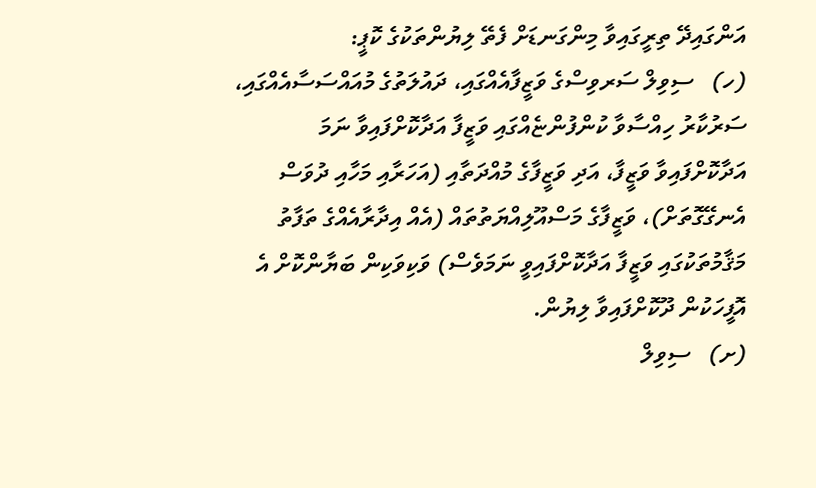އަންގައިދޭ ތިރީގައިވާ މިންގަނޑަށް ފެތޭ ލިޔުންތަކުގެ ކޮޕީ:
(ހ)   ސިވިލް ސަރވިސްގެ ވަޒީފާއެއްގައި، ދައުލަތުގެ މުއައްސަސާއެއްގައި، ސަރުކާރު ހިއްސާވާ ކުންފުންޏެއްގައި ވަޒީފާ އަދާކޮށްފައިވާ ނަމަ އަދާކޮށްފައިވާ ވަޒީފާ، އަދި ވަޒީފާގެ މުއްދަތާއި (އަހަރާއި މަހާއި ދުވަސް އެނގޭގޮތަށް)، ވަޒީފާގެ މަސްއޫލިއްޔަތުތައް (އެއް އިދާރާއެއްގެ ތަފާތު މަޤާމުތަކުގައި ވަޒީފާ އަދާކޮށްފައިވީ ނަމަވެސް) ވަކިވަކިން ބަޔާންކޮށް އެ އޮފީހަކުން ދޫކޮށްފައިވާ ލިޔުން.
(ށ)   ސިވިލް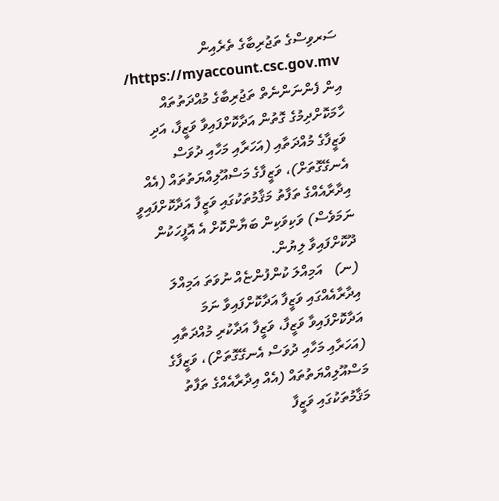ސަރވިސްގެ ތަޖުރިބާގެ ތެރެއިން https://myaccount.csc.gov.mv/ އިން ފެންނަންނެތް ތަޖުރިބާގެ މުއްދަތުތައް ހާމަކޮށްދިމުގެ ގޮތުން އަދާކޮށްފައިވާ ވަޒީފާ، އަދި ވަޒީފާގެ މުއްދަތާއި (އަހަރާއި މަހާއި ދުވަސް އެނގޭގޮތަށް)، ވަޒީފާގެ މަސްއޫލިއްޔަތުތައް (އެއް އިދާރާއެއްގެ ތަފާތު މަޤާމުތަކުގައި ވަޒީފާ އަދާކޮށްފައިވީ ނަމަވެސް) ވަކިވަކިން ބަޔާންކޮށް އެ އޮފީހަކުން ދޫކޮށްފައިވާ ލިޔުން.
(ނ)   އަމިއްލަ ކުންފުންޏެއް ނުވަތަ އަމިއްލަ އިދާރާއެއްގައި ވަޒީފާ އަދާކޮށްފައިވާ ނަމަ އަދާކޮށްފައިވާ ވަޒީފާ، ވަޒީފާ އަދާކުރި މުއްދަތާއި (އަހަރާއި މަހާއި ދުވަސް އެނގޭގޮތަށް)، ވަޒީފާގެ މަސްއޫލިއްޔަތުތައް (އެއް އިދާރާއެއްގެ ތަފާތު މަޤާމުތަކުގައި ވަޒީފާ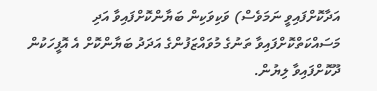އަދާކޮށްފައިވީ ނަމަވެސް) ވަކިވަކިން ބަޔާންކޮށްފައިވާ އަދި މަސައްކަތްކޮށްފައިވާ ތަނުގެ މުވައްޒަފުންގެ އަދަދު ބަޔާންކޮށް އެ އޮފީހަކުން ދޫކޮށްފައިވާ ލިޔުން.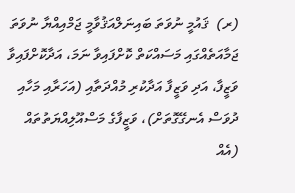(ރ)  ޤައުމީ ނުވަތަ ބައިނަލްއަޤުވާމީ ޖަމްއިއްޔާ ނުވަތަ ޖަމާއަތެއްގައި މަސައްކަތް ކޮށްފައިވާ ނަމަ، އަދާކޮށްފައިވާ ވަޒީފާ، އަދި ވަޒީފާ އަދާކުރި މުއްދަތާއި (އަހަރާއި މަހާއި ދުވަސް އެނގޭގޮތަށް)، ވަޒީފާގެ މަސްއޫލިއްޔަތުތައް (އެއް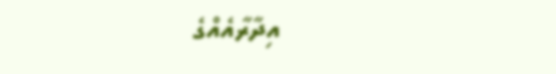އިދާރާއެއްގެ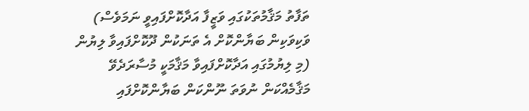ތަފާތު މަޤާމުތަކުގައި ވަޒީފާ އަދާކޮށްފައިވީ ނަމަވެސް) ވަކިވަކިން ބަޔާންކޮށް އެ ތަނަކުން ދޫކޮށްފައިވާ ލިޔުން (މި ލިޔުމުގައި އަދާކޮށްފައިވާ މަޤާމަކީ މުސާރަދެވޭ މަޤާމެއްކަން ނުވަތަ ނޫންކަން ބަޔާންކޮށްފައި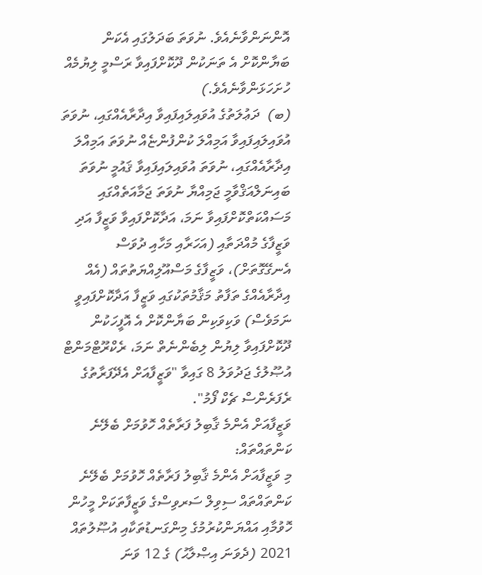އޮންނަންވާނެއެވެ. ނުވަތަ ބަދަލުގައި އެކަން ބަޔާންކޮށް އެ ތަނަކުން ދޫކޮށްފައިވާ ރަސްމީ ލިޔުމެއް ހުށަހަޅަންވާނެއެވެ.)
(ބ)  ދަޢުލަތުގެ އުވައިލައިފައިވާ އިދާރާއެއްގައި، ނުވަތަ އުވައިލައިފައިވާ އަމިއްލަ ކުންފުންޏެއް ނުވަތަ އަމިއްލަ އިދާރާއެއްގައި، ނުވަތަ އުވައިލައިފައިވާ ޤައުމީ ނުވަތަ ބައިނަލްއަޤްވާމީ ޖަމިއްޔާ ނުވަތަ ޖަމާއަތެއްގައި މަސައްކަތްކޮށްފައިވާ ނަމަ، އަދާކޮށްފައިވާ ވަޒީފާ އަދި ވަޒީފާގެ މުއްދަތާއި (އަހަރާއި މަހާއި ދުވަސް އެނގޭގޮތަށް)، ވަޒީފާގެ މަސްއޫލިއްޔަތުތައް (އެއް އިދާރާއެއްގެ ތަފާތު މަޤާމުތަކުގައި ވަޒީފާ އަދާކޮށްފައިވީ ނަމަވެސް) ވަކިވަކިން ބަޔާންކޮށް އެ އޮފީހަކުން ދޫކޮށްފައިވާ ލިޔުން ލިބެންނެތް ނަމަ، ރެކްރޫޓްމަންޓް އުޞޫލުގެ ޖަދުވަލު 8 ގައިވާ "ވަޒީފާއަށް އެދޭފަރާތުގެ ރެފަރެންސް ޗެކް ފޯމު".
ވަޒީފާއަށް އެންމެ ޤާބިލު ފަރާތެއް ހޮވުމަށް ބެލޭނެ ކަންތައްތައް:
މި ވަޒީފާއަށް އެންމެ ޤާބިލު ފަރާތެއް ހޮވުމަށް ބެލޭނެ ކަންތައްތައް ސިވިލް ސަރވިސްގެ ވަޒީފާތަކަށް މީހުން ހޮވުމާއި އައްޔަންކުރުމުގެ މިންގަނޑުތަކާއި އުޞޫލުތައް 2021 (ދެވަނަ އިޞްލާޙު) ގެ 12 ވަނަ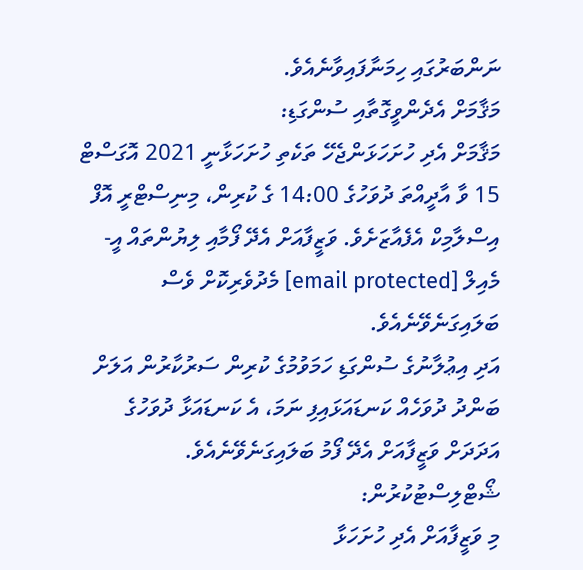ނަންބަރުގައި ހިމަނާފައިވާނެއެވެ.
މަޤާމަށް އެދެންވީގޮތާއި ސުންގަޑި:
މަޤާމަށް އެދި ހުށަހަޅަންޖެހޭ ތަކެތި ހުށަހަޅާނީ 2021 އޮގަސްޓް 15 ވާ އާދީއްތަ ދުވަހުގެ 14:00 ގެ ކުރިން، މިނިސްޓްރީ އޮފް އިސްލާމިކް އެފެއާޒަށެވެ. ވަޒީފާއަށް އެދޭ ފޯމާއި ލިޔުންތައް އީ-މެއިލް [email protected] މެދުވެރިކޮށް ވެސް ބަލައިގަނެވޭނެއެވެ.
އަދި އިޢުލާނުގެ ސުންގަޑި ހަމަވުމުގެ ކުރިން ސަރުކާރުން އަލަށް ބަންދު ދުވަހެއް ކަނޑައަޅައިފި ނަމަ، އެ ކަނޑައަޅާ ދުވަހުގެ އަދަދަށް ވަޒީފާއަށް އެދޭ ފޯމު ބަލައިގަނެވޭނެއެވެ.
ޝޯޓްލިސްޓުކުރުން:
މި ވަޒީފާއަށް އެދި ހުށަހަޅާ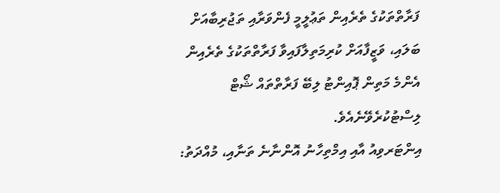ފަރާތްތަކުގެ ތެރެއިން ތަޢުލީމީ ފެންވަރާއި ތަޖުރިބާއަށް ބަލައި، ވަޒީފާއަށް ކުރިމަތިލާފައިވާ ފަރާތްތަކުގެ ތެރެއިން އެންމެ މަތިން ޕޮއިންޓު ލިބޭ ފަރާތްތައް ޝޯޓް ލިސްޓުކުރެވޭނެއެވެ.
އިންޓަރވިއު އާއި އިމްތިހާނު އޮންނާނެ ތަނާއި، މުއްދަތު: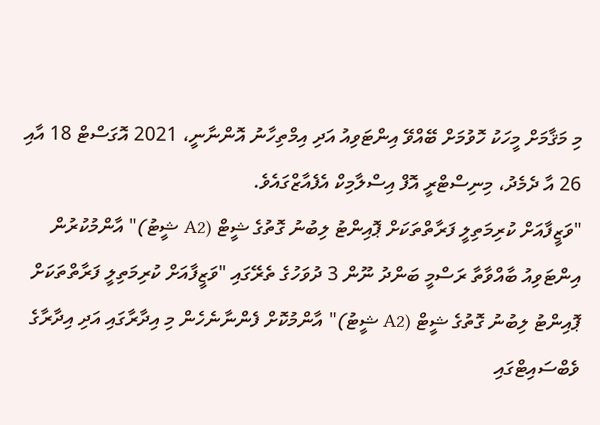މި މަޤާމަށް މީހަކު ހޮވުމަށް ބޭއްވޭ އިންޓަވިއު އަދި އިމްތިހާނު އޮންނާނީ، 2021 އޮގަސްޓް 18 އާއި 26 އާ ދެމެދު، މިނިސްޓްރީ އޮފް އިސްލާމިކް އެފެއާޒްގައެވެ.
"ވަޒީފާއަށް ކުރިމަތިލީ ފަރާތްތަކަށް ޕޮއިންޓު ލިބުނު ގޮތުގެ ޝީޓް (A2 ޝީޓު)" އާންމުކުރުން
އިންޓަވިއު ބާއްވާތާ ރަސްމީ ބަންދު ނޫން 3 ދުވަހުގެ ތެރޭގައި "ވަޒީފާއަށް ކުރިމަތިލީ ފަރާތްތަކަށް ޕޮއިންޓު ލިބުނު ގޮތުގެ ޝީޓް (A2 ޝީޓު)" އާންމުކޮށް ފެންނާނެހެން މި އިދާރާގައި އަދި އިދާރާގެ ވެބްސައިޓްގައި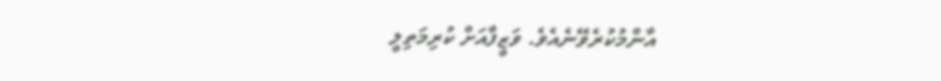އާންމުކުރެވޭނެއެވެ. ވަޒީފާއަށް ކުރިމަތިލީ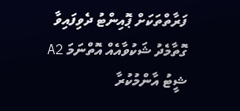ފަރާތްތަކަށް ޕޮއިންޓު ދެވިފައިވާ ގޮތާމެދު ޝަކުވާއެއް އޮތްނަމަ A2 ޝީޓު އާންމުކުރާ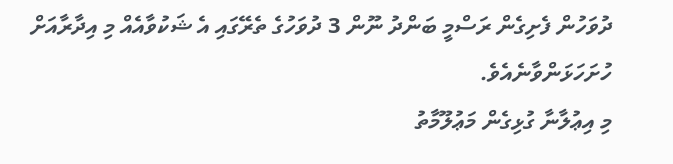ދުވަހުން ފެށިގެން ރަސްމީ ބަންދު ނޫން 3 ދުވަހުގެ ތެރޭގައި އެ ޝަކުވާއެއް މި އިދާރާއަށް ހުށަހަޅަންވާނެއެވެ.
މި އިޢުލާނާ ގުޅިގެން މަޢުލޫމާތު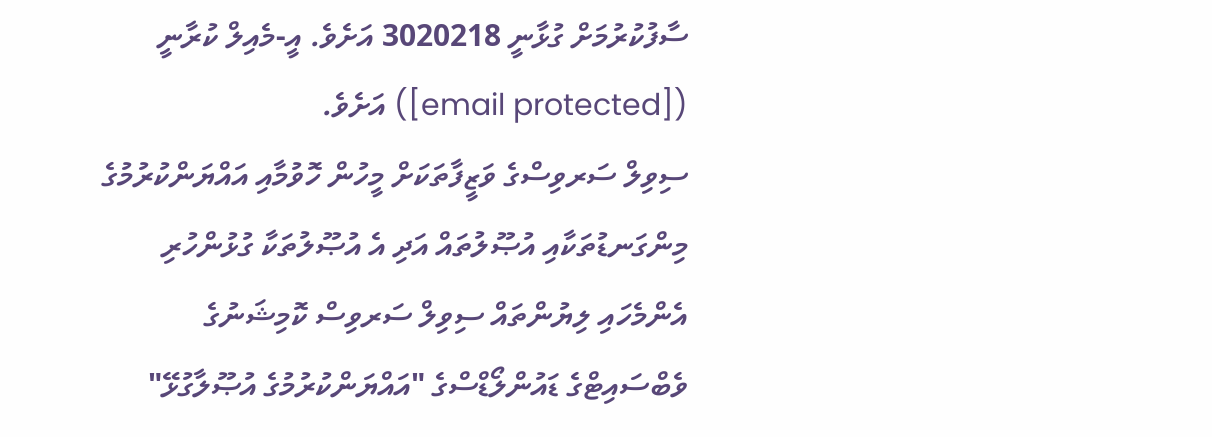ސާފުކުރުމަށް ގުޅާނީ 3020218 އަށެވެ. އީ-މެއިލް ކުރާނީ ([email protected]) އަށެވެ.
ސިވިލް ސަރވިސްގެ ވަޒީފާތަކަށް މީހުން ހޮވުމާއި އައްޔަންކުރުމުގެ މިންގަނޑުތަކާއި އުޞޫލުތައް އަދި އެ އުޞޫލުތަކާ ގުޅުންހުރި އެންމެހައި ލިޔުންތައް ސިވިލް ސަރވިސް ކޮމިޝަނުގެ ވެބްސައިޓްގެ ޑައުންލޯޑްސްގެ "އައްޔަންކުރުމުގެ އުޞޫލާގުޅޭ"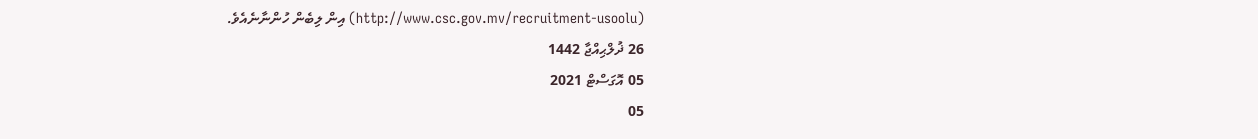(http://www.csc.gov.mv/recruitment-usoolu) އިން ލިބެން ހުންނާނެއެވެ.
26 ޛުލްޙިއްޖާ 1442
05 އޮގަސްޓް 2021
05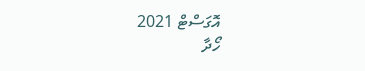އޮގަސްޓް 2021
ހޯދާ